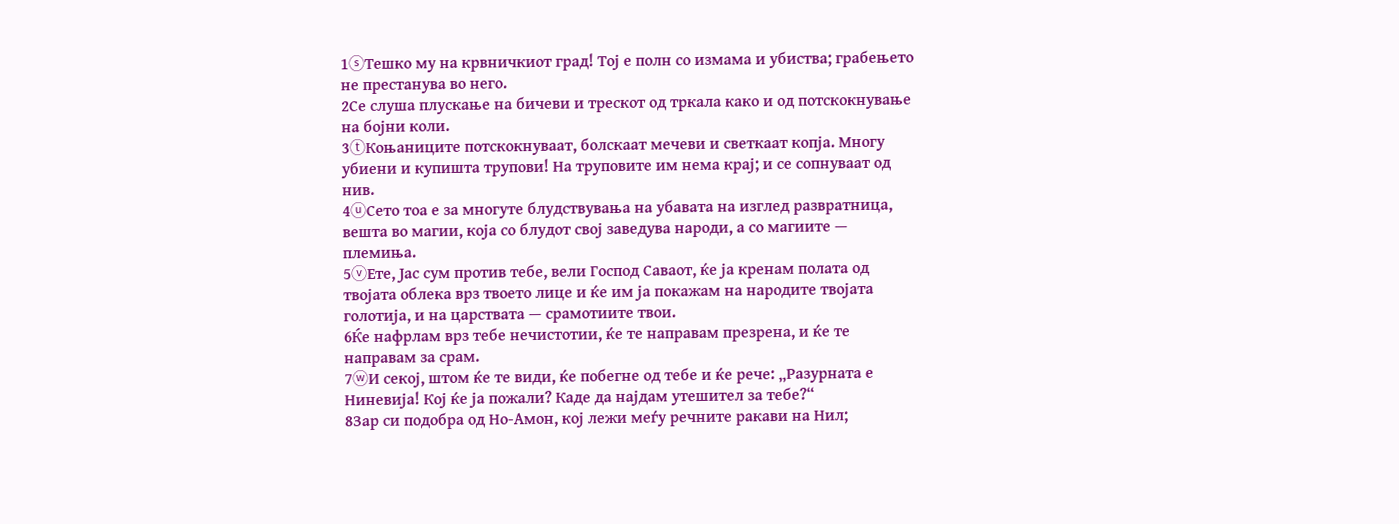1ⓢТешко му на крвничкиот град! Тој е полн со измама и убиства; грабењето не престанува во него.
2Се слуша плускање на бичеви и трескот од тркала како и од потскокнување на бојни коли.
3ⓣКоњаниците потскокнуваат, болскаат мечеви и светкаат копја. Многу убиени и купишта трупови! На труповите им нема крај; и се сопнуваат од нив.
4ⓤСето тоа е за многуте блудствувања на убавата на изглед развратница, вешта во магии, која со блудот свој заведува народи, а со магиите — племиња.
5ⓥЕте, Јас сум против тебе, вели Господ Саваот, ќе ја кренам полата од твојата облека врз твоето лице и ќе им ја покажам на народите твојата голотија, и на царствата — срамотиите твои.
6Ќе нафрлам врз тебе нечистотии, ќе те направам презрена, и ќе те направам за срам.
7ⓦИ секој, штом ќе те види, ќе побегне од тебе и ќе рече: „Разурната е Ниневија! Кој ќе ја пожали? Каде да најдам утешител за тебе?“
8Зар си подобра од Но-Амон, кој лежи меѓу речните ракави на Нил;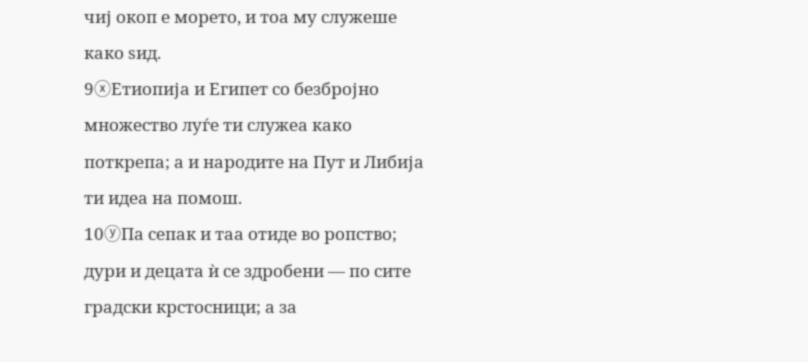чиј окоп е морето, и тоа му служеше како ѕид.
9ⓧЕтиопија и Египет со безбројно множество луѓе ти служеа како поткрепа; а и народите на Пут и Либија ти идеа на помош.
10ⓨПа сепак и таа отиде во ропство; дури и децата ѝ се здробени — по сите градски крстосници; а за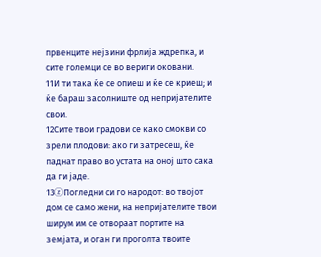првенците нејзини фрлија ждрепка, и сите големци се во вериги оковани.
11И ти така ќе се опиеш и ќе се криеш; и ќе бараш засолниште од непријателите свои.
12Сите твои градови се како смокви со зрели плодови: ако ги затресеш, ќе паднат право во устата на оној што сака да ги јаде.
13ⓩПогледни си го народот: во твојот дом се само жени, на непријателите твои ширум им се отвораат портите на земјата, и оган ги проголта твоите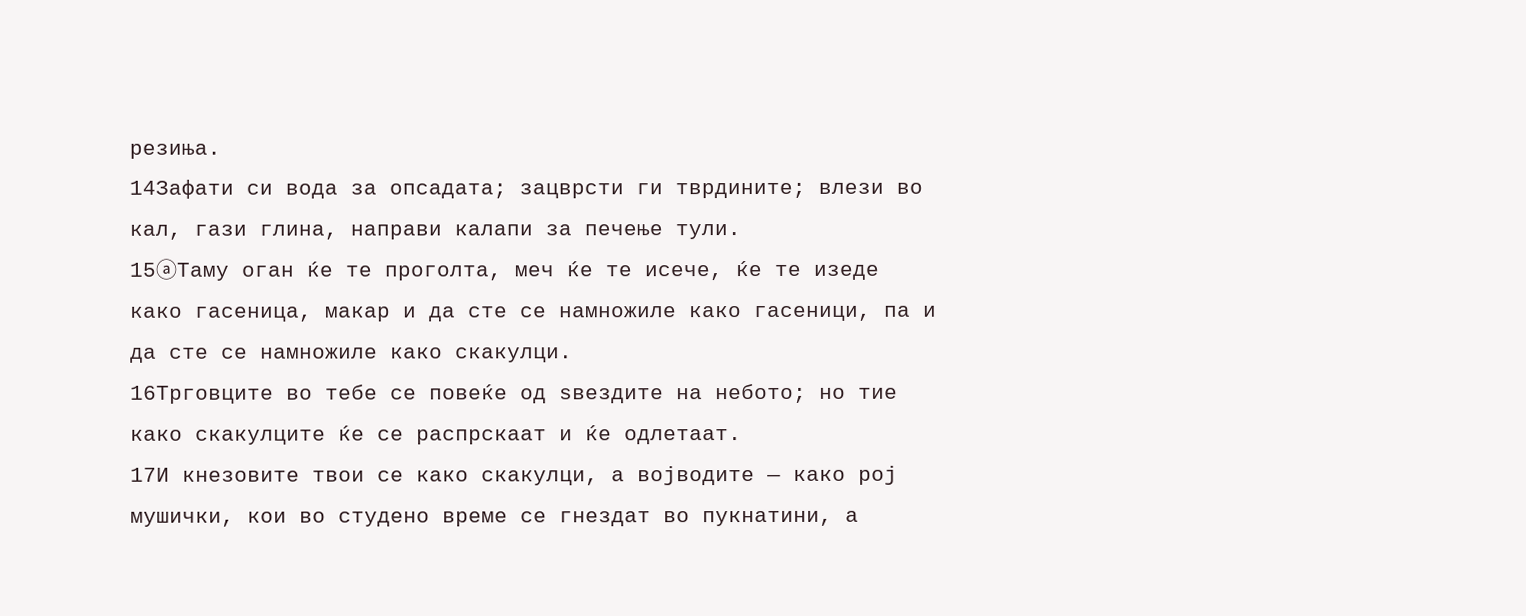резиња.
14Зафати си вода за опсадата; зацврсти ги тврдините; влези во кал, гази глина, направи калапи за печење тули.
15ⓐТаму оган ќе те проголта, меч ќе те исече, ќе те изеде како гасеница, макар и да сте се намножиле како гасеници, па и да сте се намножиле како скакулци.
16Трговците во тебе се повеќе од ѕвездите на небото; но тие како скакулците ќе се распрскаат и ќе одлетаат.
17И кнезовите твои се како скакулци, а војводите — како рој мушички, кои во студено време се гнездат во пукнатини, а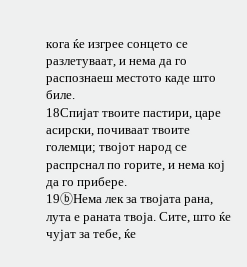кога ќе изгрее сонцето се разлетуваат, и нема да го распознаеш местото каде што биле.
18Спијат твоите пастири, царе асирски, почиваат твоите големци; твојот народ се распрснал по горите, и нема кој да го прибере.
19ⓑНема лек за твојата рана, лута е раната твоја. Сите, што ќе чујат за тебе, ќе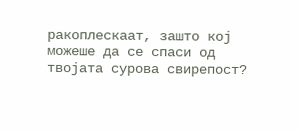ракоплескаат, зашто кој можеше да се спаси од твојата сурова свирепост?